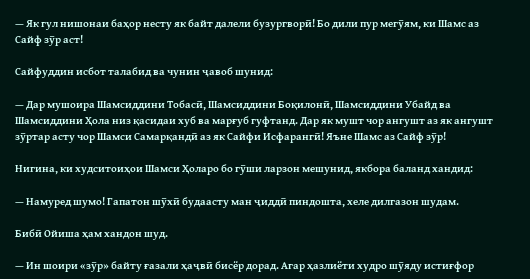— Як гул нишонаи баҳор несту як байт далели бузургворӣ! Бо дили пур мегӯям, ки Шамс аз Сайф зӯр аст!

Сайфуддин исбот талабид ва чунин ҷавоб шунид:

— Дар мушоира Шамсиддини Тобасӣ, Шамсиддини Боқилонӣ, Шамсиддини Убайд ва Шамсиддини Ҳола низ қасидаи хуб ва марғуб гуфтанд. Дар як мушт чор ангушт аз як ангушт зӯртар асту чор Шамси Самарқандӣ аз як Сайфи Исфарангӣ! Яъне Шамс аз Сайф зӯр!

Нигина, ки худситоиҳои Шамси Ҳоларо бо гӯши ларзон мешунид, якбора баланд хандид:

— Намуред шумо! Гапатон шӯхӣ будаасту ман ҷиддӣ пиндошта, хеле дилгазон шудам.

Бибӣ Ойиша ҳам хандон шуд.

— Ин шоири «зӯр» байту ғазали ҳаҷвӣ бисёр дорад. Агар ҳазлиёти худро шӯяду истиғфор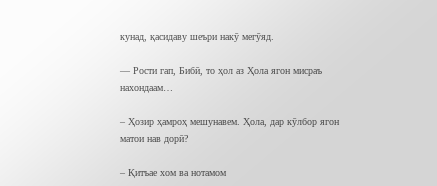кунад, қасидаву шеъри накӯ мегӯяд.

— Рости гап, Бибӣ, то ҳол аз Ҳола ягон мисраъ нахондаам…

– Ҳозир ҳамроҳ мешунавем. Ҳола, дар кӯлбор ягон матои нав дорӣ?

– Қитъае хом ва нотамом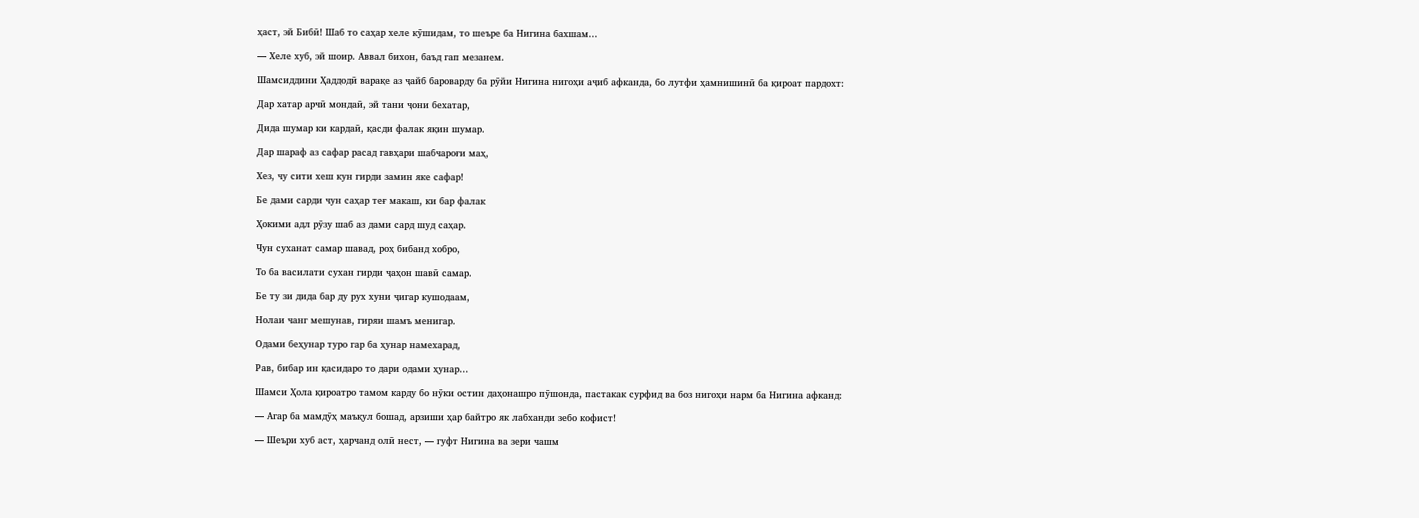ҳаст, эй Бибӣ! Шаб то саҳар хеле кӯшидам, то шеъре ба Нигина бахшам…

— Хеле хуб, эй шоир. Аввал бихон, баъд гап мезанем.

Шамсиддини Ҳаддодӣ варақе аз ҷайб бароварду ба рӯйи Нигина нигоҳи аҷиб афканда, бо лутфи ҳамнишинӣ ба қироат пардохт:

Дар хатар арчӣ мондаӣ, эй тани ҷони бехатар,

Дида шумар ки кардаӣ, қасди фалак яқин шумар.

Дар шараф аз сафар расад гавҳари шабчароғи маҳ,

Хез, чу сити хеш кун гирди замин яке сафар!

Бе дами сарди чун саҳар теғ макаш, ки бар фалак

Ҳокими адл рӯзу шаб аз дами сард шуд саҳар.

Чун суханат самар шавад, роҳ бибанд хобро,

То ба василати сухан гирди ҷаҳон шавӣ самар.

Бе ту зи дида бар ду рух хуни ҷигар кушодаам,

Нолаи чанг мешунав, гиряи шамъ менигар.

Одами беҳунар туро гар ба ҳунар намехарад,

Рав, бибар ин қасидаро то дари одами ҳунар…

Шамси Ҳола қироатро тамом карду бо нӯки остин даҳонашро пӯшонда, пастакак сурфид ва боз нигоҳи нарм ба Нигина афканд:

— Агар ба мамдӯҳ маъқул бошад, арзиши ҳар байтро як лабханди зебо кофист!

— Шеъри хуб аст, ҳарчанд олӣ нест, — гуфт Нигина ва зери чашм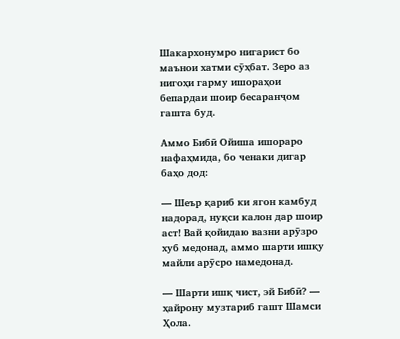Шакархонумро нигарист бо маънои хатми сӯҳбат. Зеро аз нигоҳи гарму ишораҳои бепардаи шоир бесаранҷом гашта буд.

Аммо Бибӣ Ойиша ишораро нафаҳмида, бо ченаки дигар баҳо дод:

— Шеър қариб ки ягон камбуд надорад, нуқси калон дар шоир аст! Вай қойидаю вазни арӯзро хуб медонад, аммо шарти ишқу майли арӯсро намедонад.

— Шарти ишқ чист, эй Бибӣ? — ҳайрону музтариб гашт Шамси Ҳола.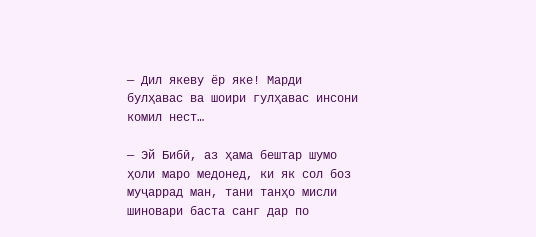— Дил якеву ёр яке! Марди булҳавас ва шоири гулҳавас инсони комил нест…

— Эй Бибӣ, аз ҳама бештар шумо ҳоли маро медонед, ки як сол боз муҷаррад ман, тани танҳо мисли шиновари баста санг дар по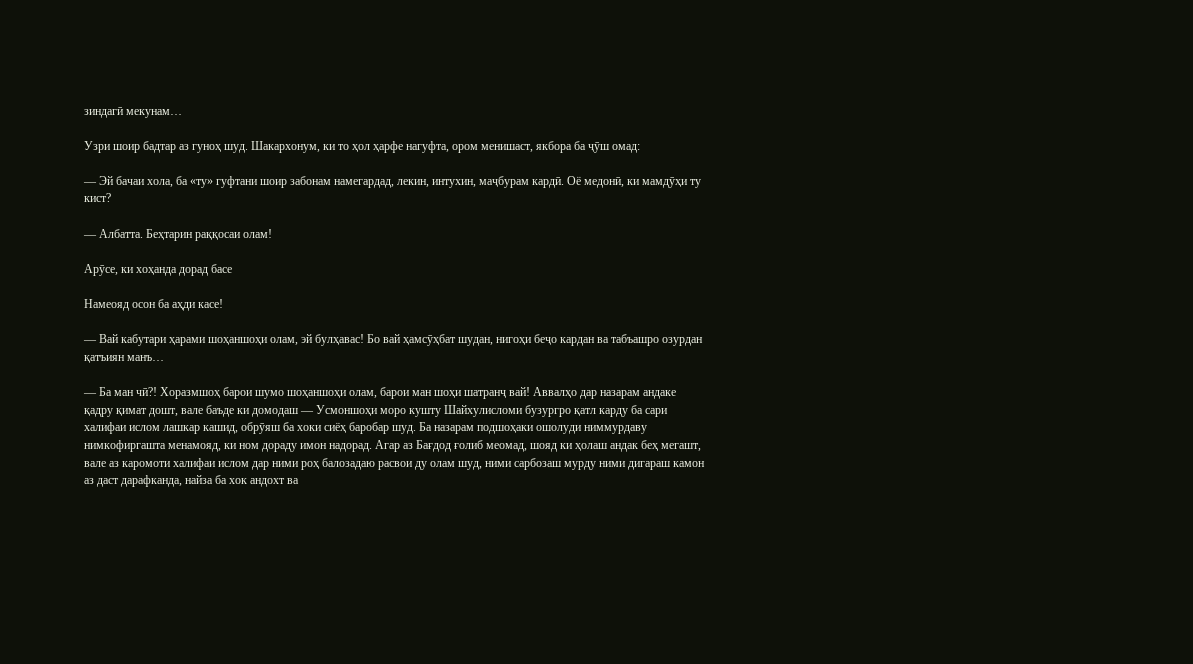зиндагӣ мекунам…

Узри шоир бадтар аз гуноҳ шуд. Шакархонум, ки то ҳол ҳарфе нагуфта, ором менишаст, якбора ба ҷӯш омад:

— Эй бачаи хола, ба «ту» гуфтани шоир забонам намегардад, лекин, интухин, маҷбурам кардӣ. Оё медонӣ, ки мамдӯҳи ту кист?

— Албатта. Беҳтарин раққосаи олам!

Арӯсе, ки хоҳанда дорад басе

Намеояд осон ба аҳди касе!

— Вай кабутари ҳарами шоҳаншоҳи олам, эй булҳавас! Бо вай ҳамсӯҳбат шудан, нигоҳи беҷо кардан ва табъашро озурдан қатъиян манъ…

— Ба ман чӣ?! Хоразмшоҳ барои шумо шоҳаншоҳи олам, барои ман шоҳи шатранҷ вай! Аввалҳо дар назарам андаке қадру қимат дошт, вале баъде ки домодаш — Усмоншоҳи моро кушту Шайхулисломи бузургро қатл карду ба сари халифаи ислом лашкар кашид, обрӯяш ба хоки сиёҳ баробар шуд. Ба назарам подшоҳаки ошолуди ниммурдаву нимкофиргашта менамояд, ки ном дораду имон надорад. Агар аз Бағдод ғолиб меомад, шояд ки ҳолаш андак беҳ мегашт, вале аз каромоти халифаи ислом дар ними роҳ балозадаю расвои ду олам шуд, ними сарбозаш мурду ними дигараш камон аз даст дарафканда, найза ба хок андохт ва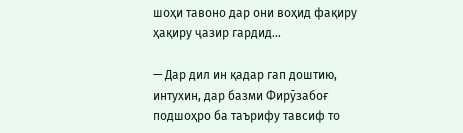шоҳи тавоно дар они воҳид фақиру ҳақиру ҷазир гардид…

— Дар дил ин қадар гап доштию, интухин, дар базми Фирӯзабоғ подшоҳро ба таърифу тавсиф то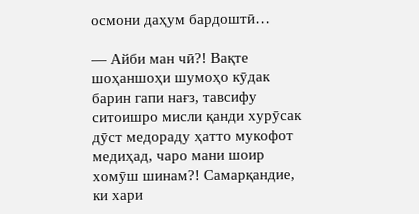осмони даҳум бардоштӣ…

— Айби ман чӣ?! Вақте шоҳаншоҳи шумоҳо кӯдак барин гапи нағз, тавсифу ситоишро мисли қанди хурӯсак дӯст медораду ҳатто мукофот медиҳад, чаро мани шоир хомӯш шинам?! Самарқандие, ки хари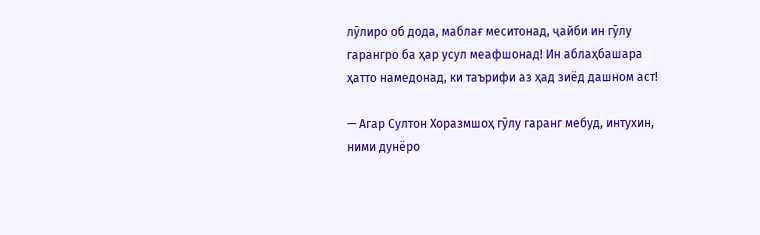лӯлиро об дода, маблағ меситонад, ҷайби ин гӯлу гарангро ба ҳар усул меафшонад! Ин аблаҳбашара ҳатто намедонад, ки таърифи аз ҳад зиёд дашном аст!

— Агар Султон Хоразмшоҳ гӯлу гаранг мебуд, интухин, ними дунёро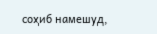соҳиб намешуд,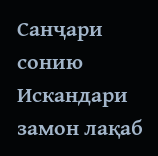Санҷари сонию Искандари замон лақаб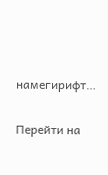намегирифт…

Перейти на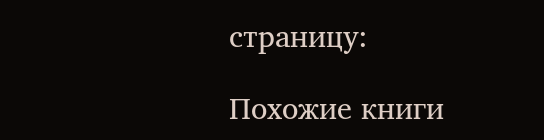страницу:

Похожие книги